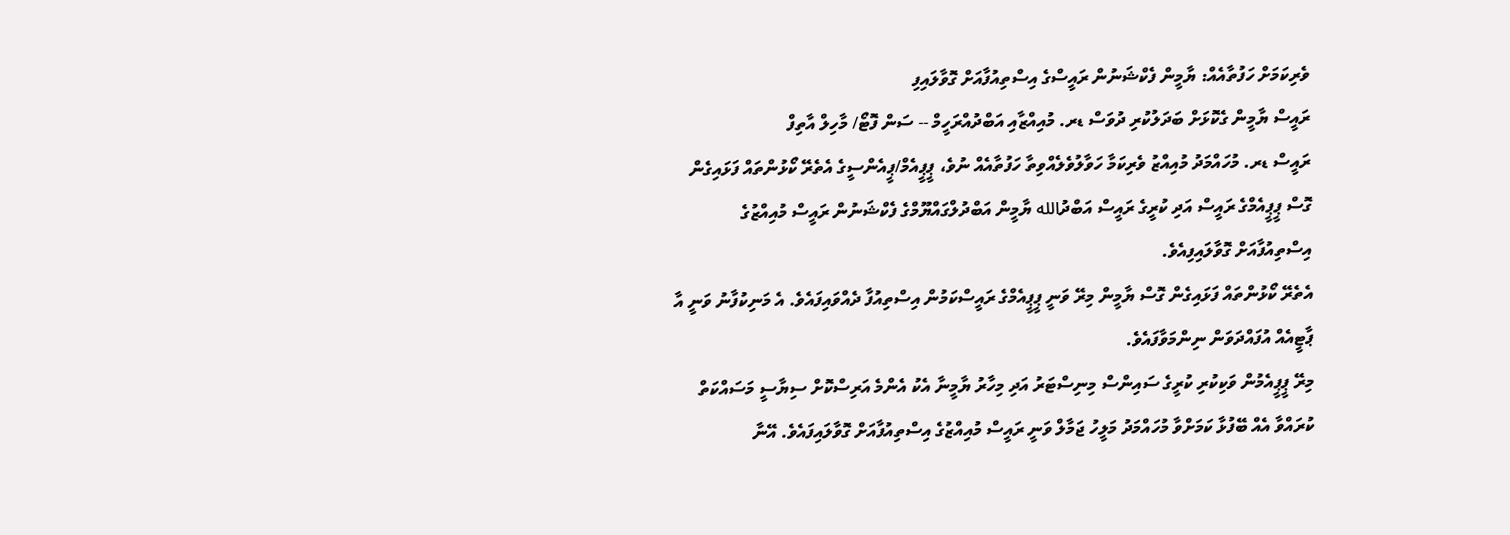ވެރިކަމަށް ހަފުތާއެއް: ޔާމީން ފެކްޝަނުން ރައީސްގެ އިސްތިއުފާއަށް ގޮވާލައިފި
ރައީސް ޔާމީން ގެކޮޅަށް ބަދަލުކުރި ދުވަސް ޑރ. މުއިއްޒާއި އަބްދުއްރަހީމް -- ސަން ފޮޓޯ/ މާހިލް އާތިފް
ރައީސް ޑރ. މުހައްމަދު މުއިއްޒު ވެރިކަމާ ހަވާލުވެލެއްވިތާ ހަފުތާއެއް ނުވެ، ޕީޕީއެމް/ޕީއެންސީގެ އެތެރޭ ކޯޅުންތައް ފަޅައިގެން ގޮސް ޕީޕީއެމްގެ ރައީސް އަދި ކުރީގެ ރައީސް އަބްދުالله ޔާމީން އަބްދުލްގައްޔޫމްގެ ފެކްޝަނުން ރައީސް މުއިއްޒުގެ އިސްތިއުފާއަށް ގޮވާލައިފިއެވެ.
އެތެރޭ ކޯޅުންތައް ފަޅައިގެން ގޮސް ޔާމީން މިރޭ ވަނީ ޕީޕީއެމްގެ ރައީސްކަމުން އިސްތިއުފާ ދެއްވައިފައެވެ. އެ މަނިކުފާނު ވަނީ އާ ޕާޓީއެއް އުފައްދަވަން ނިންމަވާފައެވެ.
މިރޭ ޕީޕީއެމުން ވަކިކުރި ކުރީގެ ސައިންސް މިނިސްޓަރު އަދި މިހާރު ޔާމީނާ އެކު އެންމެ އަރިސްކޮށް ސިޔާސީ މަސައްކަތް ކުރައްވާ އެއް ބޭފުޅާ ކަމަށްވާ މުހައްމަދު މަލީހު ޖަމާލް ވަނީ ރައީސް މުއިއްޒުގެ އިސްތިއުފާއަށް ގޮވާލައިފައެވެ. އޭނާ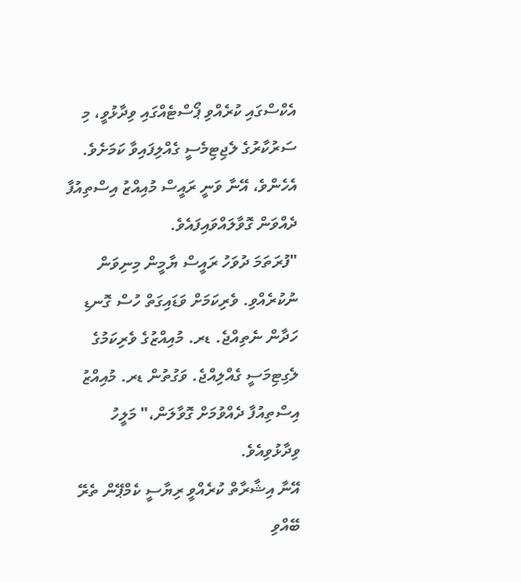އެކްސްގައި ކުރެއްވި ޕޯސްޓެއްގައި ވިދާޅުވީ، މި ސަރުކާރުގެ ލެޖިޓިމެސީ ގެއްލިފައިވާ ކަމަށެވެ. އެހެންވެ، އޭނާ ވަނީ ރައީސް މުއިއްޒު އިސްތިއުފާ ދެއްވަން ގޮވާލައްވައިފައެވެ.
"ފުރަތަމަ ދުވަހު ރައީސް ޔާމީން މިނިވަން ނުކުރެއްވި. ވެރިކަމަށް ވަޑައިގަތް ހުސް ގޮނޑި ހަދާން ނެތިއްޖެ. ޑރ. މުއިއްޒުގެ ވެރިކަމުގެ ލެގިޓިމަސީ ގެއްލިއްޖެ. ވަގުތުން ޑރ. މުއިއްޒު އިސްތިއުފާ ދެއްވުމަށް ގޮވާލަން،" މަލީހު ވިދާޅުވިއެވެ.
އޭނާ އިޝާރާތް ކުރެއްވީ ރިޔާސީ ކެމްޕޭން ތެރޭ ބޭއްވި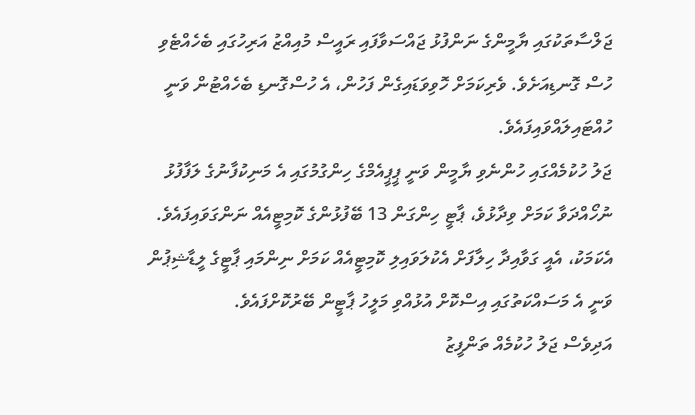ޖަލްސާތަކުގައި ޔާމީންގެ ނަންފުޅު ޖައްސަވާފައި ރައީސް މުއިއްޒު އަރިހުގައި ބެހެއްޓެވި ހުސް ގޮނޑިއަށެވެ. ވެރިކަމަށް ހޮވިވަޑައިގެން ފަހުން، އެ ހުސްގޮނޑި ބެހެއްޓުން ވަނީ ހުއްޓައިލައްވައިފައެވެ.
ޖަލު ހުކުމެއްގައި ހުންނެވި ޔާމީން ވަނީ ޕީޕީއެމްގެ ހިންގުމުގައި އެ މަނިކުފާނުގެ ލަފާފުޅު ނުހޯއްދަވާ ކަމަށް ވިދާޅުވެ، ޕާޓީ ހިންގަން 13 ބޭފުޅުންގެ ކޮމިޓީއެއް ނަންގަވައިފައެވެ. އެކަމަކު، އެއީ ގަވާއިދާ ހިލާފަށް އެކުލަވައިލި ކޮމިޓީއެއް ކަމަށް ނިންމައި ޕާޓީގެ ލީޑާޝިޕުން ވަނީ އެ މަސައްކަތުގައި އިސްކޮށް އުޅުއްވި މަލީހު ޕާޓީން ބޭރުކޮށްފައެވެ.
އަދިވެސް ޖަލު ހުކުމެއް ތަންފީޒު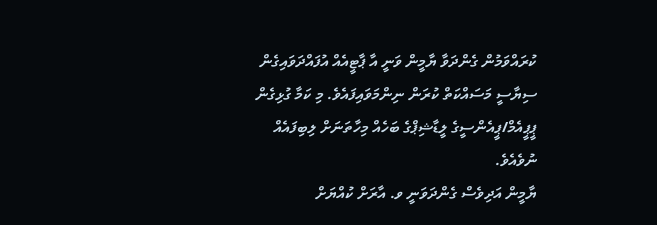ކުރައްވަމުން ގެންދަވާ ޔާމީން ވަނީ އާ ޕާޓީއެއް އުފައްދަވައިގެން ސިޔާސީ މަސައްކަތް ކުރަން ނިންމަވައިފައެވެ. މި ކަމާ ގުޅިގެން ޕީޕީއެމް/ޕީއެންސީގެ ލީޑާޝިޕްގެ ބަހެއް މިހާތަނަށް ލިބިފައެއް ނުވެއެވެ.
ޔާމީން އަދިވެސް ގެންދަވަނީ ވ. އާރަށް ކުއްޔަށް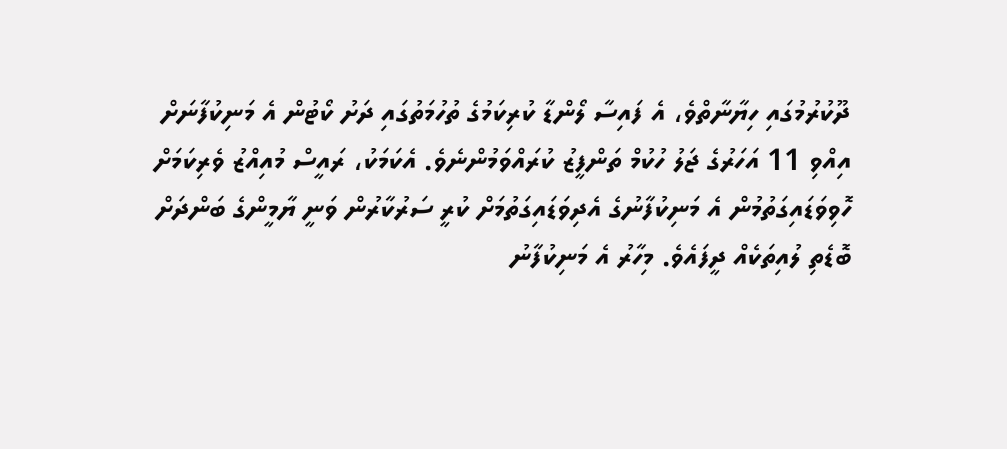ދޫކުރުމުގައި ހިޔާނާތްވެ، އެ ފައިސާ ލޯންޑާ ކުރިކަމުގެ ތުހުމަތުގައި ދަށު ކޯޓުން އެ މަނިކުފާނަށް އިއްވި 11 އަހަރުގެ ޖަލު ހުކުމް ތަންފީޒު ކުރައްވަމުންނެވެ. އެކަމަކު، ރައީސް މުއިއްޒު ވެރިކަމަށް ހޮވިވަޑައިގަތުމުން އެ މަނިކުފާނުގެ އެދިވަޑައިގަތުމަށް ކުރީ ސަރުކާރުން ވަނީ ޔާމީންގެ ބަންދަށް ބޮޑެތި ލުއިތަކެއް ދީފައެވެ. މިހާރު އެ މަނިކުފާނު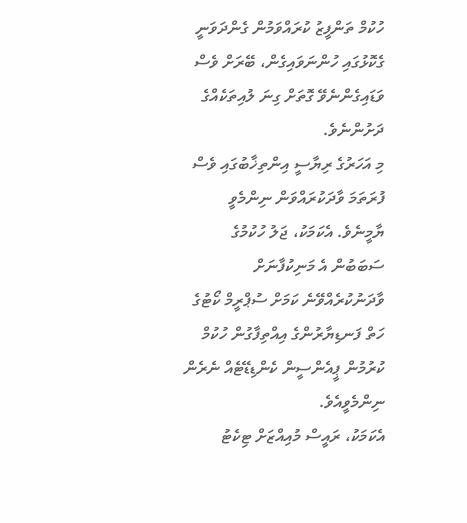ހުކުމް ތަންފީޒު ކުރައްވަމުން ގެންދަވަނީ ގެކޮޅުގައި ހުންނަވައިގެން، ބޭރަށް ވެސް ވަޑައިގެންނެވޭ ގޮތަށް ގިނަ ލުއިތަކެއްގެ ދަށުންނެވެ.
މި އަހަރުގެ ރިޔާސީ އިންތިޚާބުގައި ވެސް ފުރަތަމަ ވާދަކުރައްވަން ނިންމެވީ ޔާމީނެވެ. އެކަމަކު، ޖަލު ހުކުމުގެ ސަބަބުން އެ މަނިކުފާނަށް ވާދަނުކުރެއްވޭނެ ކަމަށް ސުޕްރީމް ކޯޓުގެ ހަތް ފަނޑިޔާރުންގެ އިއްތިފާގުން ހުކުމް ކުރުމުން ޕީއެންސީން ކެންޑިޑޭޓެއް ނެރެން ނިންމެވީއެވެ.
އެކަމަކު، ރައީސް މުއިއްޒަށް ޓިކެޓު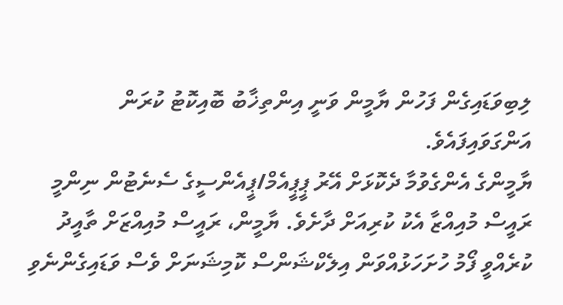ލިބިވަޑައިގެން ފަހުން ޔާމީން ވަނީ އިންތިޚާބު ބޮއިކޮޓު ކުރަން އަންގަވައިފައެވެ.
ޔާމީންގެ އެންގެވުމާ ދެކޮޅަށް އޭރު ޕީޕީއެމް/ޕީއެންސީގެ ސެނެޓުން ނިންމީ ރައީސް މުއިއްޒާ އެކު ކުރިއަށް ދާށެވެ. ޔާމީން، ރައީސް މުއިއްޒަށް ތާއީދު ކުރެއްވީ ފޯމު ހުށަހަޅުއްވަން އިލެކްޝަންސް ކޮމިޝަނަށް ވެސް ވަޑައިގެންނެވި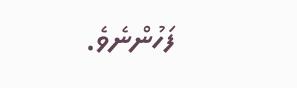ފަހުންނެވެ.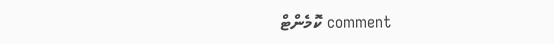comment ކޮމެންޓް